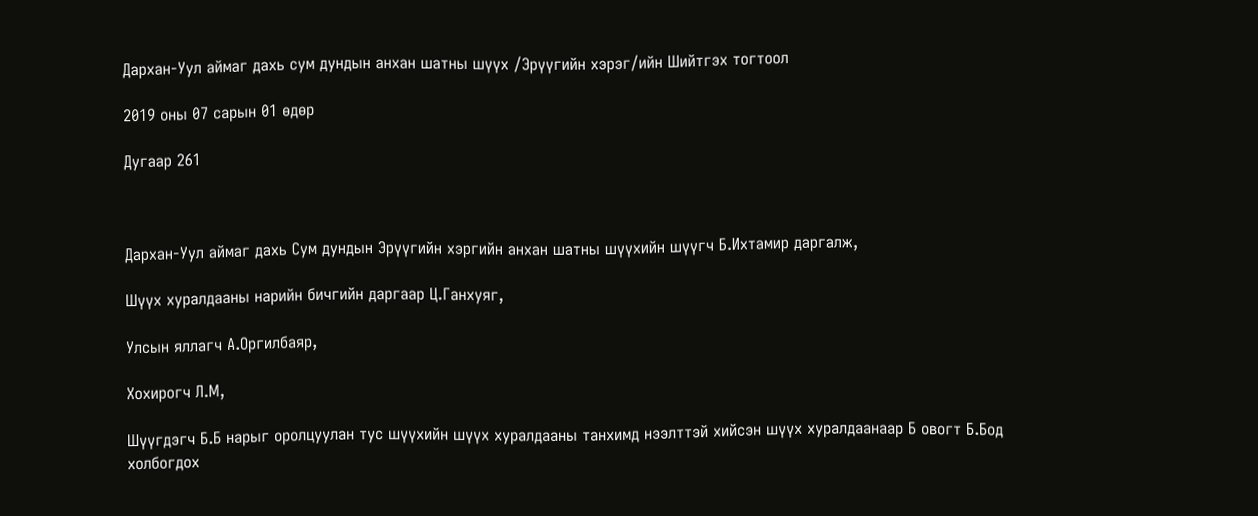Дархан-Уул аймаг дахь сум дундын анхан шатны шүүх /Эрүүгийн хэрэг/ийн Шийтгэх тогтоол

2019 оны 07 сарын 01 өдөр

Дугаар 261



Дархан-Уул аймаг дахь Сум дундын Эрүүгийн хэргийн анхан шатны шүүхийн шүүгч Б.Ихтамир даргалж,

Шүүх хуралдааны нарийн бичгийн даргаар Ц.Ганхуяг,

Улсын яллагч А.Оргилбаяр,

Хохирогч Л.М,

Шүүгдэгч Б.Б нарыг оролцуулан тус шүүхийн шүүх хуралдааны танхимд нээлттэй хийсэн шүүх хуралдаанаар Б овогт Б.Бод холбогдох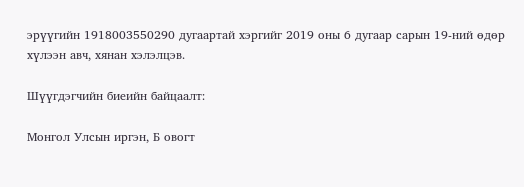эрүүгийн 1918003550290 дугаартай хэргийг 2019 оны 6 дугаар сарын 19-ний өдөр хүлээн авч, хянан хэлэлцэв.

Шүүгдэгчийн биеийн байцаалт:

Монгол Улсын иргэн, Б овогт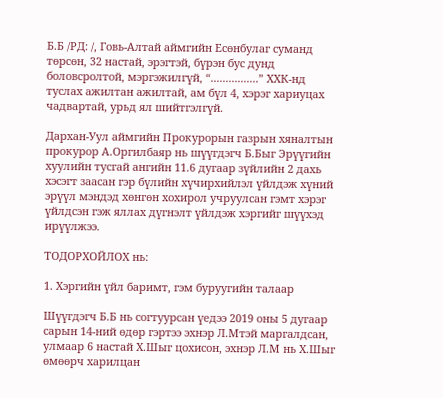Б.Б /РД: /, Говь-Алтай аймгийн Есөнбулаг суманд төрсөн, 32 настай, эрэгтэй, бүрэн бус дунд боловсролтой, мэргэжилгүй, “................” ХХК-нд туслах ажилтан ажилтай, ам бүл 4, хэрэг хариуцах чадвартай, урьд ял шийтгэлгүй.

Дархан-Уул аймгийн Прокурорын газрын хяналтын прокурор А.Оргилбаяр нь шүүгдэгч Б.Быг Эрүүгийн хуулийн тусгай ангийн 11.6 дугаар зүйлийн 2 дахь хэсэгт заасан гэр бүлийн хүчирхийлэл үйлдэж хүний эрүүл мэндэд хөнгөн хохирол учруулсан гэмт хэрэг үйлдсэн гэж яллах дүгнэлт үйлдэж хэргийг шүүхэд ирүүлжээ.

ТОДОРХОЙЛОХ нь:

1. Хэргийн үйл баримт, гэм буруугийн талаар

Шүүгдэгч Б.Б нь согтуурсан үедээ 2019 оны 5 дугаар сарын 14-ний өдөр гэртээ эхнэр Л.Мтэй маргалдсан, улмаар 6 настай Х.Шыг цохисон, эхнэр Л.М нь Х.Шыг өмөөрч харилцан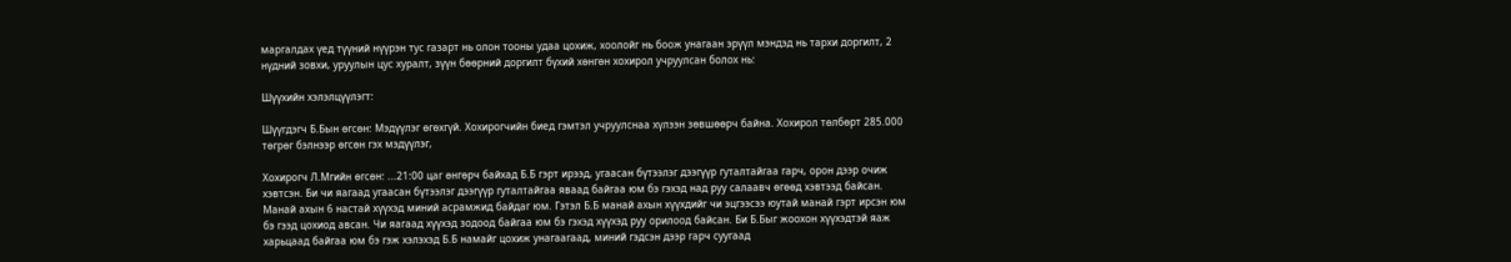маргалдах үед түүний нүүрэн тус газарт нь олон тооны удаа цохиж, хоолойг нь боож унагаан эрүүл мэндэд нь тархи доргилт, 2 нүдний зовхи, уруулын цус хуралт, зүүн бөөрний доргилт бүхий хөнгөн хохирол учруулсан болох нь:

Шүүхийн хэлэлцүүлэгт:

Шүүгдэгч Б.Бын өгсөн: Мэдүүлэг өгөхгүй. Хохирогчийн биед гэмтэл учруулснаа хүлээн зөвшөөрч байна. Хохирол төлбөрт 285.000 төгрөг бэлнээр өгсөн гэх мэдүүлэг,

Хохирогч Л.Мгийн өгсөн: ...21:00 цаг өнгөрч байхад Б.Б гэрт ирээд, угаасан бүтээлэг дээгүүр гуталтайгаа гарч, орон дээр очиж хэвтсэн. Би чи яагаад угаасан бүтээлэг дээгүүр гуталтайгаа яваад байгаа юм бэ гэхэд над руу салаавч өгөөд хэвтээд байсан. Манай ахын 6 настай хүүхэд миний асрамжид байдаг юм. Гэтэл Б.Б манай ахын хүүхдийг чи эцгээсээ юутай манай гэрт ирсэн юм бэ гээд цохиод авсан. Чи яагаад хүүхэд зодоод байгаа юм бэ гэхэд хүүхэд руу орилоод байсан. Би Б.Быг жоохон хүүхэдтэй яаж харьцаад байгаа юм бэ гэж хэлэхэд Б.Б намайг цохиж унагаагаад, миний гэдсэн дээр гарч суугаад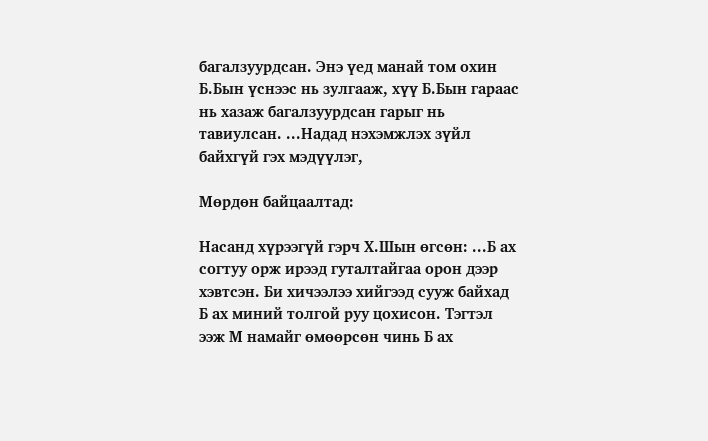багалзуурдсан. Энэ үед манай том охин Б.Бын үснээс нь зулгааж, хүү Б.Бын гараас нь хазаж багалзуурдсан гарыг нь тавиулсан. ...Надад нэхэмжлэх зүйл байхгүй гэх мэдүүлэг,

Мөрдөн байцаалтад:

Насанд хүрээгүй гэрч Х.Шын өгсөн: ...Б ах согтуу орж ирээд гуталтайгаа орон дээр хэвтсэн. Би хичээлээ хийгээд сууж байхад Б ах миний толгой руу цохисон. Тэгтэл ээж М намайг өмөөрсөн чинь Б ах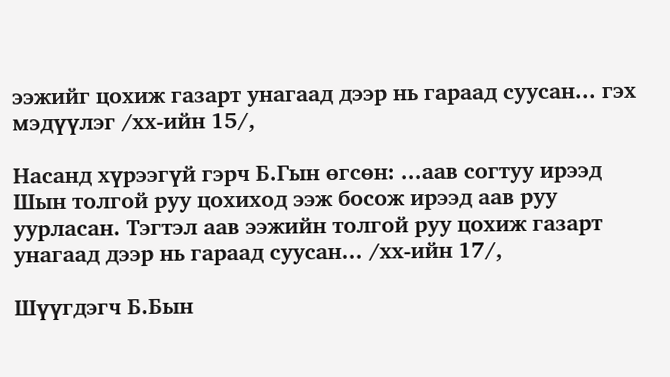ээжийг цохиж газарт унагаад дээр нь гараад суусан... гэх мэдүүлэг /хх-ийн 15/,

Насанд хүрээгүй гэрч Б.Гын өгсөн: ...аав согтуу ирээд Шын толгой руу цохиход ээж босож ирээд аав руу уурласан. Тэгтэл аав ээжийн толгой руу цохиж газарт унагаад дээр нь гараад суусан... /хх-ийн 17/,

Шүүгдэгч Б.Бын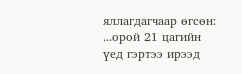яллагдагчаар өгсөн: ...орой 21 цагийн үед гэртээ ирээд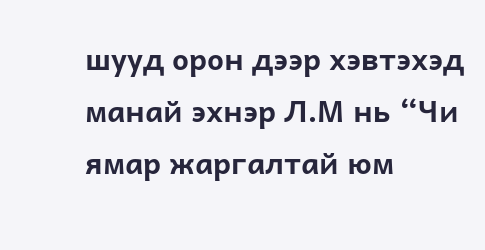шууд орон дээр хэвтэхэд манай эхнэр Л.М нь “Чи ямар жаргалтай юм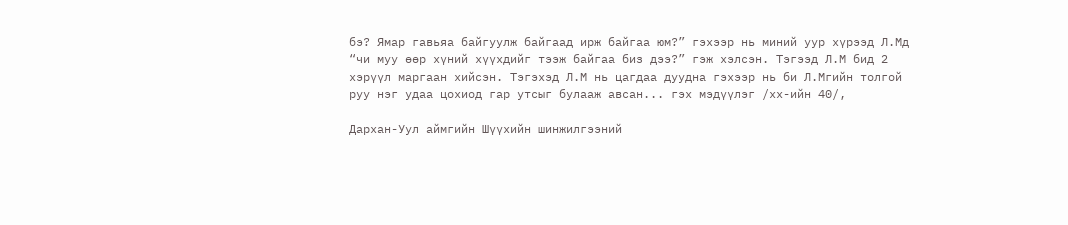бэ? Ямар гавьяа байгуулж байгаад ирж байгаа юм?” гэхээр нь миний уур хүрээд Л.Мд “чи муу өөр хүний хүүхдийг тээж байгаа биз дээ?” гэж хэлсэн. Тэгээд Л.М бид 2 хэрүүл маргаан хийсэн. Тэгэхэд Л.М нь цагдаа дуудна гэхээр нь би Л.Мгийн толгой руу нэг удаа цохиод гар утсыг булааж авсан... гэх мэдүүлэг /хх-ийн 40/,

Дархан-Уул аймгийн Шүүхийн шинжилгээний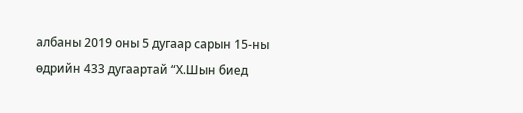албаны 2019 оны 5 дугаар сарын 15-ны өдрийн 433 дугаартай “Х.Шын биед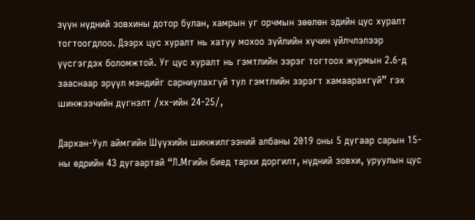зүүн нүдний зовхины дотор булан, хамрын уг орчмын зөөлөн эдийн цус хуралт тогтоогдлоо. Дээрх цус хуралт нь хатуу мохоо зүйлийн хүчин үйлчлэлээр үүсгэгдэх боломжтой. Уг цус хуралт нь гэмтлийн зэрэг тогтоох журмын 2.6-д зааснаар эрүүл мэндийг сарниулахгүй тул гэмтлийн зэрэгт хамаарахгүй” гэх шинжээчийн дүгнэлт /хх-ийн 24-25/,

Дархан-Уул аймгийн Шүүхийн шинжилгээний албаны 2019 оны 5 дугаар сарын 15-ны өдрийн 43 дугаартай “Л.Мгийн биед тархи доргилт, нүдний зовхи, уруулын цус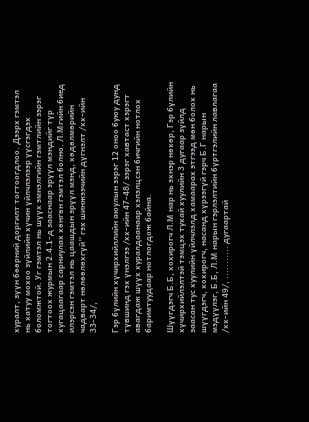хуралт, зүүн бөөрний доргилт тогтоогдлоо. Дээрх гэмтэл нь хатуу мохоо зүйлийн хүчин үйлчлэлээр үүсгэгдэх боломжтой. Уг гэмтэл нь шүүх эмнэлгийн гэмтлийн зэрэг тогтоох журмын 2.4.1-д зааснаар эрүүл мэндийг түр хугацаагаар сарниулах хөнгөн гэмтэл болно. Л.Мгийн биед илэрсэн гэмтэл нь цаашдын эрүүл мэнд, хөдөлмөрийн чадварт нөлөөлөхгүй” гэх шинжээчийн дүгнэлт /хх-ийн 33-34/,

Гэр бүлийн хүчирхийллийн аюулын зэрэг 12 оноо буюу дунд түвшинд гэх үнэлгээ /хх-ийн 47-48/ зэрэг хавтаст хэрэгт авагдаж шүүх хуралдаанаар хэлэлцсэн бичгийн нотлох баримтуудаар нотлогдож байна.

Шүүгдэгч Б.Б, хохирогч Л.М нар нь эхнэр нөхөр, Гэр бүлийн хүчирхийлэлтэй тэмцэх тухай хуулийн 3 дугаар зүйлд заасан тус хуулийн үйлчлэлд хамаарах этгээд мөн болох нь шүүгдэгч, хохирогч, насанд хүрээгүй гэрч Б.Г нарын мэдүүлэг, Б.Б, Л.М нарын гэрлэлтийн бүртгэлийн лавлагаа /хх-ийн 49/, ........... дугаартай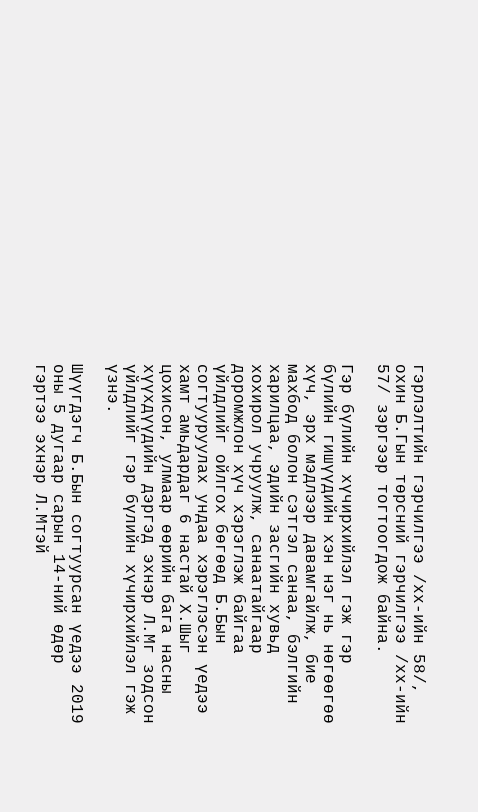гэрлэлтийн гэрчилгээ /хх-ийн 58/, охин Б.Гын төрсний гэрчилгээ /хх-ийн 57/ зэргээр тогтоогдож байна.

Гэр бүлийн хүчирхийлэл гэж гэр бүлийн гишүүдийн хэн нэг нь нөгөөгөө хүч, эрх мэдлээр давамгайлж, бие махбод болон сэтгэл санаа, бэлгийн харилцаа, эдийн засгийн хувьд хохирол учруулж, санаатайгаар доромжлон хүч хэрэглэж байгаа үйлдлийг ойлгох бөгөөд Б.Бын согтууруулах ундаа хэрэглэсэн үедээ хамт амьдардаг 6 настай Х.Шыг цохисон, улмаар өөрийн бага насны хүүхдүүдийн дэргэд эхнэр Л.Мг зодсон үйлдлийг гэр бүлийн хүчирхийлэл гэж үзнэ.

Шүүгдэгч Б.Бын согтуурсан үедээ 2019 оны 5 дугаар сарын 14-ний өдөр гэртээ эхнэр Л.Мтэй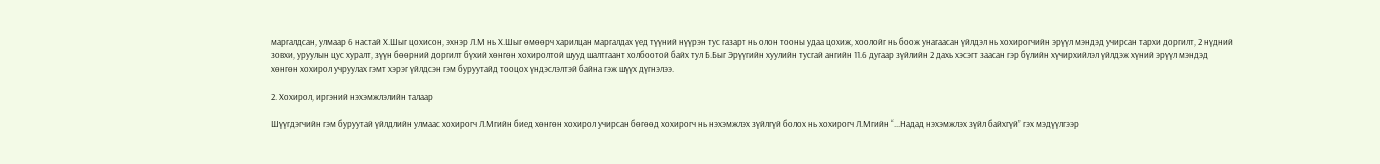маргалдсан, улмаар 6 настай Х.Шыг цохисон, эхнэр Л.М нь Х.Шыг өмөөрч харилцан маргалдах үед түүний нүүрэн тус газарт нь олон тооны удаа цохиж, хоолойг нь боож унагаасан үйлдэл нь хохирогчийн эрүүл мэндэд учирсан тархи доргилт, 2 нүдний зовхи, уруулын цус хуралт, зүүн бөөрний доргилт бүхий хөнгөн хохиролтой шууд шалтгаант холбоотой байх тул Б.Быг Эрүүгийн хуулийн тусгай ангийн 11.6 дугаар зүйлийн 2 дахь хэсэгт заасан гэр бүлийн хүчирхийлэл үйлдэж хүний эрүүл мэндэд хөнгөн хохирол учруулах гэмт хэрэг үйлдсэн гэм буруутайд тооцох үндэслэлтэй байна гэж шүүх дүгнэлээ.

2. Хохирол, иргэний нэхэмжлэлийн талаар

Шүүгдэгчийн гэм буруутай үйлдлийн улмаас хохирогч Л.Мгийн биед хөнгөн хохирол учирсан бөгөөд хохирогч нь нэхэмжлэх зүйлгүй болох нь хохирогч Л.Мгийн “...Надад нэхэмжлэх зүйл байхгүй” гэх мэдүүлгээр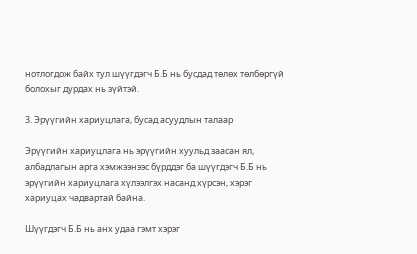нотлогдож байх тул шүүгдэгч Б.Б нь бусдад төлөх төлбөргүй болохыг дурдах нь зүйтэй.

3. Эрүүгийн хариуцлага, бусад асуудлын талаар

Эрүүгийн хариуцлага нь эрүүгийн хуульд заасан ял, албадлагын арга хэмжээнээс бүрддэг ба шүүгдэгч Б.Б нь эрүүгийн хариуцлага хүлээлгэх насанд хүрсэн, хэрэг хариуцах чадвартай байна.

Шүүгдэгч Б.Б нь анх удаа гэмт хэрэг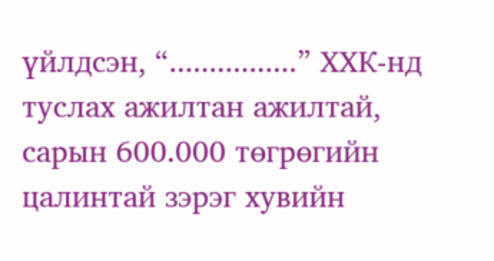үйлдсэн, “................” ХХК-нд туслах ажилтан ажилтай, сарын 600.000 төгрөгийн цалинтай зэрэг хувийн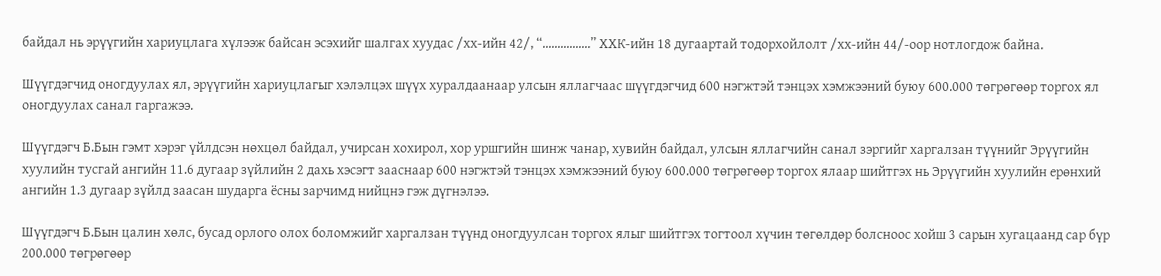байдал нь эрүүгийн хариуцлага хүлээж байсан эсэхийг шалгах хуудас /хх-ийн 42/, “................” ХХК-ийн 18 дугаартай тодорхойлолт /хх-ийн 44/-оор нотлогдож байна.

Шүүгдэгчид оногдуулах ял, эрүүгийн хариуцлагыг хэлэлцэх шүүх хуралдаанаар улсын яллагчаас шүүгдэгчид 600 нэгжтэй тэнцэх хэмжээний буюу 600.000 төгрөгөөр торгох ял оногдуулах санал гаргажээ.

Шүүгдэгч Б.Бын гэмт хэрэг үйлдсэн нөхцөл байдал, учирсан хохирол, хор уршгийн шинж чанар, хувийн байдал, улсын яллагчийн санал зэргийг харгалзан түүнийг Эрүүгийн хуулийн тусгай ангийн 11.6 дугаар зүйлийн 2 дахь хэсэгт зааснаар 600 нэгжтэй тэнцэх хэмжээний буюу 600.000 төгрөгөөр торгох ялаар шийтгэх нь Эрүүгийн хуулийн ерөнхий ангийн 1.3 дугаар зүйлд заасан шударга ёсны зарчимд нийцнэ гэж дүгнэлээ.

Шүүгдэгч Б.Бын цалин хөлс, бусад орлого олох боломжийг харгалзан түүнд оногдуулсан торгох ялыг шийтгэх тогтоол хүчин төгөлдөр болсноос хойш 3 сарын хугацаанд сар бүр 200.000 төгрөгөөр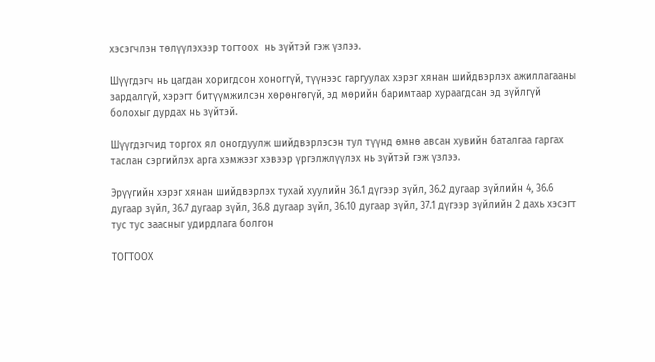хэсэгчлэн төлүүлэхээр тогтоох  нь зүйтэй гэж үзлээ.

Шүүгдэгч нь цагдан хоригдсон хоноггүй, түүнээс гаргуулах хэрэг хянан шийдвэрлэх ажиллагааны зардалгүй, хэрэгт битүүмжилсэн хөрөнгөгүй, эд мөрийн баримтаар хураагдсан эд зүйлгүй болохыг дурдах нь зүйтэй.

Шүүгдэгчид торгох ял оногдуулж шийдвэрлэсэн тул түүнд өмнө авсан хувийн баталгаа гаргах таслан сэргийлэх арга хэмжээг хэвээр үргэлжлүүлэх нь зүйтэй гэж үзлээ.

Эрүүгийн хэрэг хянан шийдвэрлэх тухай хуулийн 36.1 дүгээр зүйл, 36.2 дугаар зүйлийн 4, 36.6 дугаар зүйл, 36.7 дугаар зүйл, 36.8 дугаар зүйл, 36.10 дугаар зүйл, 37.1 дүгээр зүйлийн 2 дахь хэсэгт тус тус заасныг удирдлага болгон

ТОГТООХ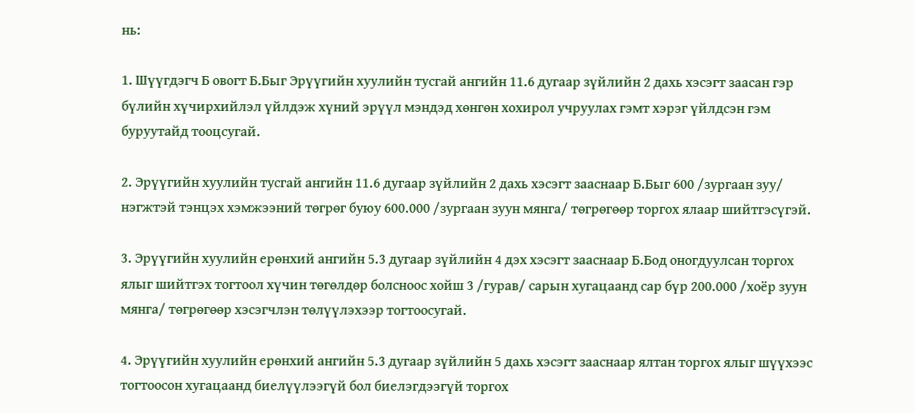нь:

1. Шүүгдэгч Б овогт Б.Быг Эрүүгийн хуулийн тусгай ангийн 11.6 дугаар зүйлийн 2 дахь хэсэгт заасан гэр бүлийн хүчирхийлэл үйлдэж хүний эрүүл мэндэд хөнгөн хохирол учруулах гэмт хэрэг үйлдсэн гэм буруутайд тооцсугай.

2. Эрүүгийн хуулийн тусгай ангийн 11.6 дугаар зүйлийн 2 дахь хэсэгт зааснаар Б.Быг 600 /зургаан зуу/ нэгжтэй тэнцэх хэмжээний төгрөг буюу 600.000 /зургаан зуун мянга/ төгрөгөөр торгох ялаар шийтгэсүгэй.

3. Эрүүгийн хуулийн ерөнхий ангийн 5.3 дугаар зүйлийн 4 дэх хэсэгт зааснаар Б.Бод оногдуулсан торгох ялыг шийтгэх тогтоол хүчин төгөлдөр болсноос хойш 3 /гурав/ сарын хугацаанд сар бүр 200.000 /хоёр зуун мянга/ төгрөгөөр хэсэгчлэн төлүүлэхээр тогтоосугай.

4. Эрүүгийн хуулийн ерөнхий ангийн 5.3 дугаар зүйлийн 5 дахь хэсэгт зааснаар ялтан торгох ялыг шүүхээс тогтоосон хугацаанд биелүүлээгүй бол биелэгдээгүй торгох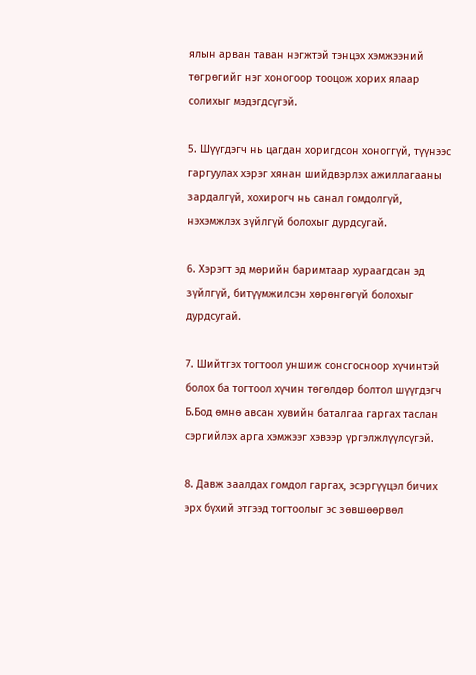ялын арван таван нэгжтэй тэнцэх хэмжээний төгрөгийг нэг хоногоор тооцож хорих ялаар солихыг мэдэгдсүгэй.

5. Шүүгдэгч нь цагдан хоригдсон хоноггүй, түүнээс гаргуулах хэрэг хянан шийдвэрлэх ажиллагааны зардалгүй, хохирогч нь санал гомдолгүй, нэхэмжлэх зүйлгүй болохыг дурдсугай.

6. Хэрэгт эд мөрийн баримтаар хураагдсан эд зүйлгүй, битүүмжилсэн хөрөнгөгүй болохыг дурдсугай.

7. Шийтгэх тогтоол уншиж сонсгосноор хүчинтэй болох ба тогтоол хүчин төгөлдөр болтол шүүгдэгч Б.Бод өмнө авсан хувийн баталгаа гаргах таслан сэргийлэх арга хэмжээг хэвээр үргэлжлүүлсүгэй.

8. Давж заалдах гомдол гаргах, эсэргүүцэл бичих эрх бүхий этгээд тогтоолыг эс зөвшөөрвөл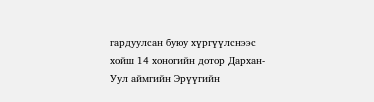гардуулсан буюу хүргүүлснээс хойш 14 хоногийн дотор Дархан-Уул аймгийн Эрүүгийн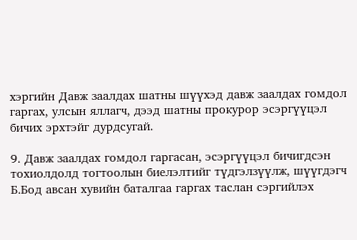хэргийн Давж заалдах шатны шүүхэд давж заалдах гомдол гаргах, улсын яллагч, дээд шатны прокурор эсэргүүцэл бичих эрхтэйг дурдсугай.

9. Давж заалдах гомдол гаргасан, эсэргүүцэл бичигдсэн тохиолдолд тогтоолын биелэлтийг түдгэлзүүлж, шүүгдэгч Б.Бод авсан хувийн баталгаа гаргах таслан сэргийлэх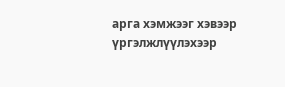арга хэмжээг хэвээр үргэлжлүүлэхээр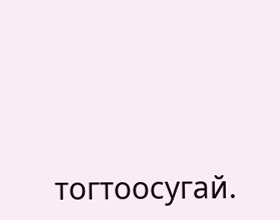тогтоосугай.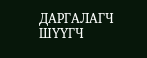ДАРГАЛАГЧ ШҮҮГЧ